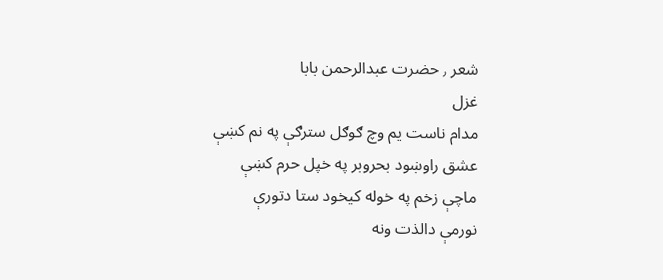شعر ٫ حضرت عبدالرحمن بابا
غزل
مدام ناست يم وچ ګوګل سترګې په نم كښې
عشق راوښود بحروبر په خپل حرم كښې
ماچې زخم په خوله كيخود ستا دتورې
نورمې دالذت ونه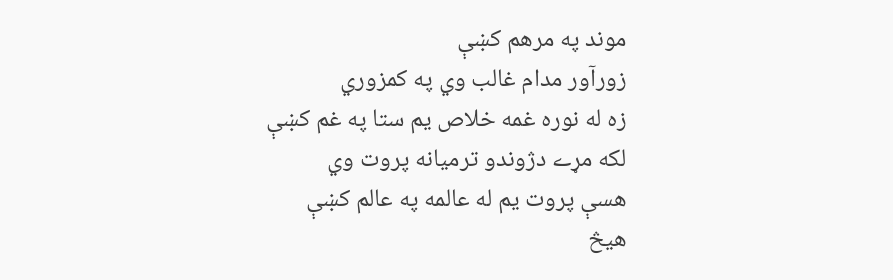موند په مرهم كښې
زورآور مدام غالب وي په كمزوري
زه له نوره غمه خلاص يم ستا په غم كښې
لكه مړے دژوندو ترميانه پروت وي
هسې پروت يم له عالمه په عالم كښې
هيڅ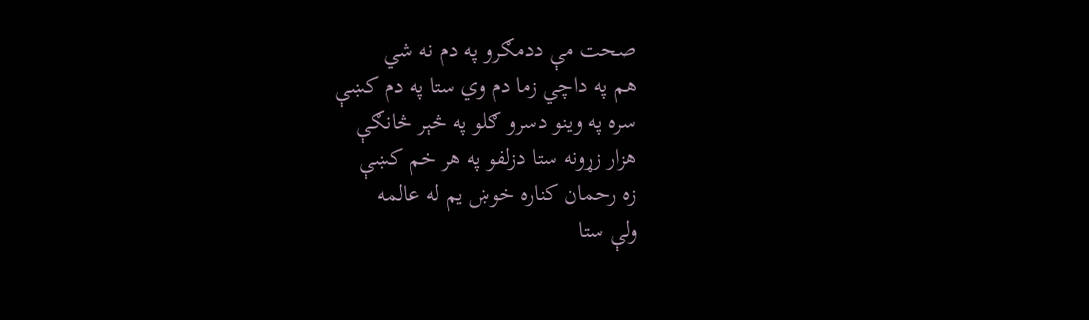صحت مې ددمګرو په دم نه شي
هم په داچي زما دم وي ستا په دم كښې
سره په وينو دسرو ګلو په څېر څانګې
هزار زړونه ستا دزلفو په هر خم كښې
زه رحمان كناره خوښ يم له عالمه
ولې ستا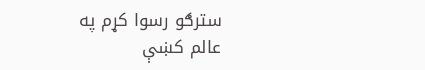سترګو رسوا كړم په عالم كښې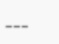---